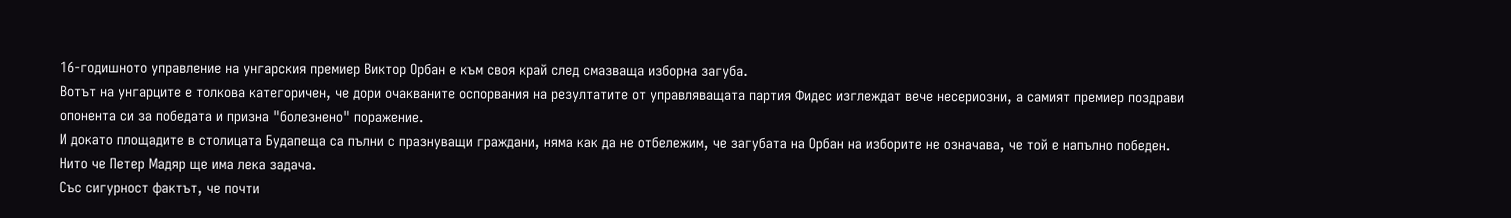16-годишното управление на унгарския премиер Виктор Орбан е към своя край след смазваща изборна загуба.
Вотът на унгарците е толкова категоричен, че дори очакваните оспорвания на резултатите от управляващата партия Фидес изглеждат вече несериозни, а самият премиер поздрави опонента си за победата и призна "болезнено" поражение.
И докато площадите в столицата Будапеща са пълни с празнуващи граждани, няма как да не отбележим, че загубата на Орбан на изборите не означава, че той е напълно победен. Нито че Петер Мадяр ще има лека задача.
Със сигурност фактът, че почти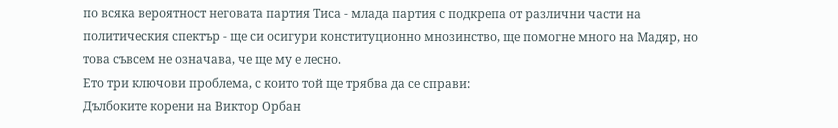по всяка вероятност неговата партия Тиса - млада партия с подкрепа от различни части на политическия спектър - ще си осигури конституционно мнозинство, ще помогне много на Мадяр, но това съвсем не означава, че ще му е лесно.
Ето три ключови проблема, с които той ще трябва да се справи:
Дълбоките корени на Виктор Орбан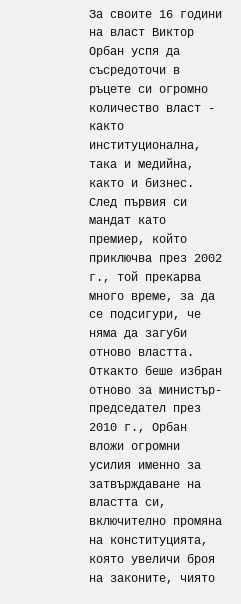За своите 16 години на власт Виктор Орбан успя да съсредоточи в ръцете си огромно количество власт - както институционална, така и медийна, както и бизнес.
След първия си мандат като премиер, който приключва през 2002 г., той прекарва много време, за да се подсигури, че няма да загуби отново властта. Откакто беше избран отново за министър-председател през 2010 г., Орбан вложи огромни усилия именно за затвърждаване на властта си, включително промяна на конституцията, която увеличи броя на законите, чиято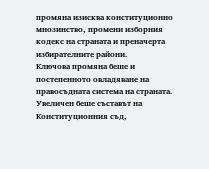промяна изисква конституционно мнозинство, промени изборния кодекс на страната и преначерта избирателните райони.
Ключова промяна беше и постепенното овладяване на правосъдната система на страната. Увеличен беше съставът на Конституционния съд,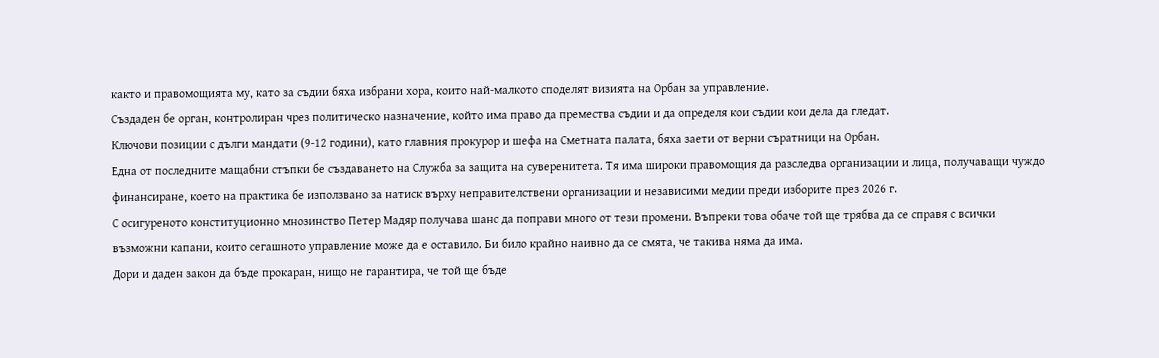както и правомощията му, като за съдии бяха избрани хора, които най-малкото споделят визията на Орбан за управление.
Създаден бе орган, контролиран чрез политическо назначение, който има право да премества съдии и да определя кои съдии кои дела да гледат.
Ключови позиции с дълги мандати (9-12 години), като главния прокурор и шефа на Сметната палата, бяха заети от верни съратници на Орбан.
Една от последните мащабни стъпки бе създаването на Служба за защита на суверенитета. Тя има широки правомощия да разследва организации и лица, получаващи чуждо финансиране, което на практика бе използвано за натиск върху неправителствени организации и независими медии преди изборите през 2026 г.
С осигуреното конституционно мнозинство Петер Мадяр получава шанс да поправи много от тези промени. Въпреки това обаче той ще трябва да се справя с всички възможни капани, които сегашното управление може да е оставило. Би било крайно наивно да се смята, че такива няма да има.
Дори и даден закон да бъде прокаран, нищо не гарантира, че той ще бъде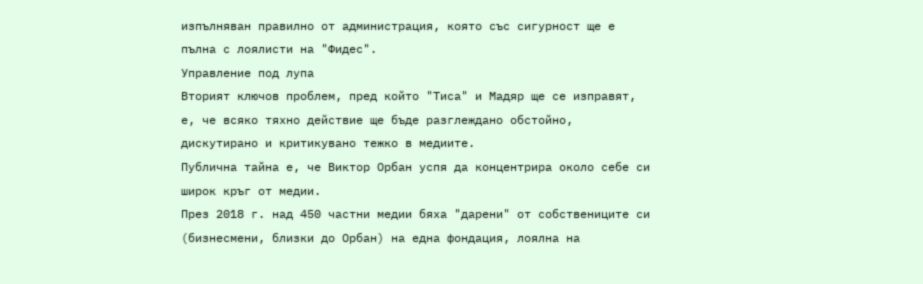изпълняван правилно от администрация, която със сигурност ще е пълна с лоялисти на "Фидес".
Управление под лупа
Вторият ключов проблем, пред който "Тиса" и Мадяр ще се изправят, е, че всяко тяхно действие ще бъде разглеждано обстойно, дискутирано и критикувано тежко в медиите.
Публична тайна е, че Виктор Орбан успя да концентрира около себе си широк кръг от медии.
През 2018 г. над 450 частни медии бяха "дарени" от собствениците си (бизнесмени, близки до Орбан) на една фондация, лоялна на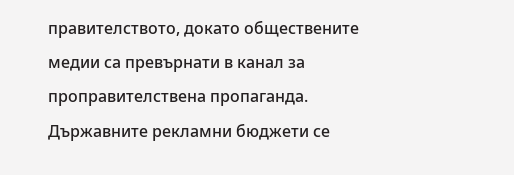правителството, докато обществените медии са превърнати в канал за проправителствена пропаганда.
Държавните рекламни бюджети се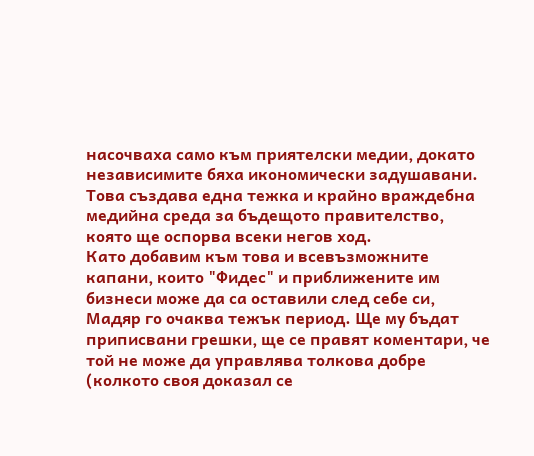насочваха само към приятелски медии, докато независимите бяха икономически задушавани.
Това създава една тежка и крайно враждебна медийна среда за бъдещото правителство, която ще оспорва всеки негов ход.
Като добавим към това и всевъзможните капани, които "Фидес" и приближените им бизнеси може да са оставили след себе си, Мадяр го очаква тежък период. Ще му бъдат приписвани грешки, ще се правят коментари, че той не може да управлява толкова добре (колкото своя доказал се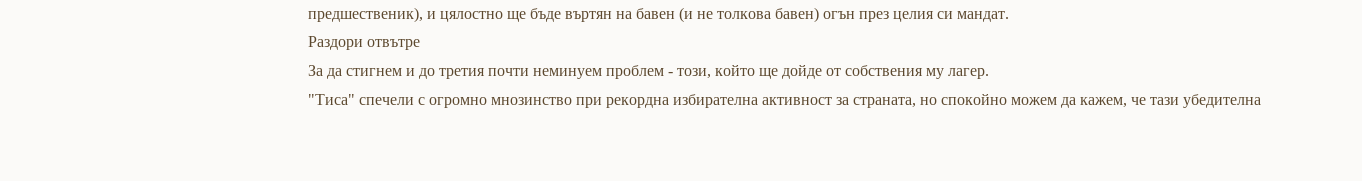предшественик), и цялостно ще бъде въртян на бавен (и не толкова бавен) огън през целия си мандат.
Раздори отвътре
За да стигнем и до третия почти неминуем проблем - този, който ще дойде от собствения му лагер.
"Тиса" спечели с огромно мнозинство при рекордна избирателна активност за страната, но спокойно можем да кажем, че тази убедителна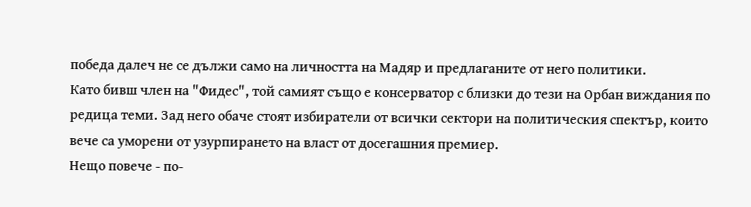победа далеч не се дължи само на личността на Мадяр и предлаганите от него политики.
Като бивш член на "Фидес", той самият също е консерватор с близки до тези на Орбан виждания по редица теми. Зад него обаче стоят избиратели от всички сектори на политическия спектър, които вече са уморени от узурпирането на власт от досегашния премиер.
Нещо повече - по-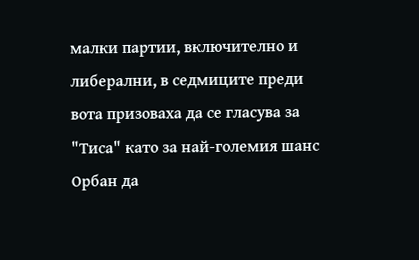малки партии, включително и либерални, в седмиците преди вота призоваха да се гласува за "Тиса" като за най-големия шанс Орбан да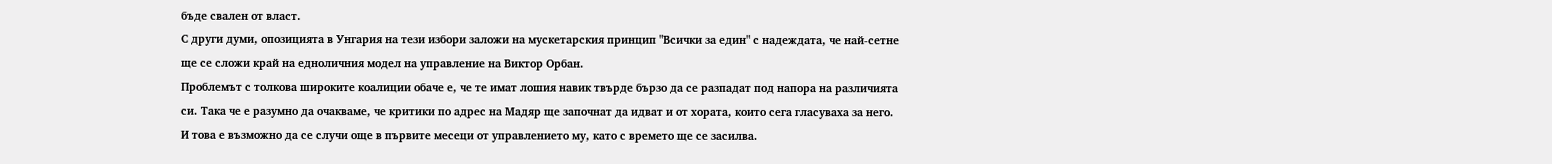бъде свален от власт.
С други думи, опозицията в Унгария на тези избори заложи на мускетарския принцип "Всички за един" с надеждата, че най-сетне ще се сложи край на едноличния модел на управление на Виктор Орбан.
Проблемът с толкова широките коалиции обаче е, че те имат лошия навик твърде бързо да се разпадат под напора на различията си. Така че е разумно да очакваме, че критики по адрес на Мадяр ще започнат да идват и от хората, които сега гласуваха за него. И това е възможно да се случи още в първите месеци от управлението му, като с времето ще се засилва.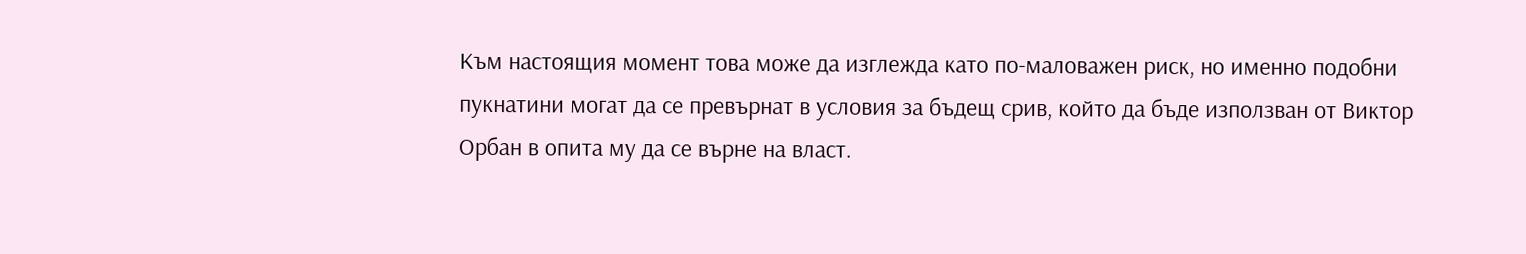Към настоящия момент това може да изглежда като по-маловажен риск, но именно подобни пукнатини могат да се превърнат в условия за бъдещ срив, който да бъде използван от Виктор Орбан в опита му да се върне на власт.